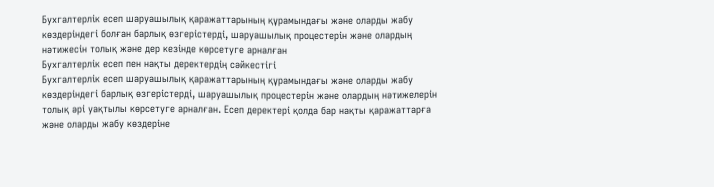Бухгалтерлік есеп шаруашылық қаражаттарының құрамындағы және оларды жабу көздеріндегі болған барлық өзгерістерді, шаруашылық процестерін және олардың нәтижесін толық және дер кезінде көрсетуге арналған
Бухгалтерлік есеп пен нақты деректердің сәйкестігі
Бухгалтерлік есеп шаруашылық қаражаттарының құрамындағы және оларды жабу көздеріндегі барлық өзгерістерді, шаруашылық процестерін және олардың нәтижелерін толық әрі уақтылы көрсетуге арналған. Есеп деректері қолда бар нақты қаражаттарға және оларды жабу көздеріне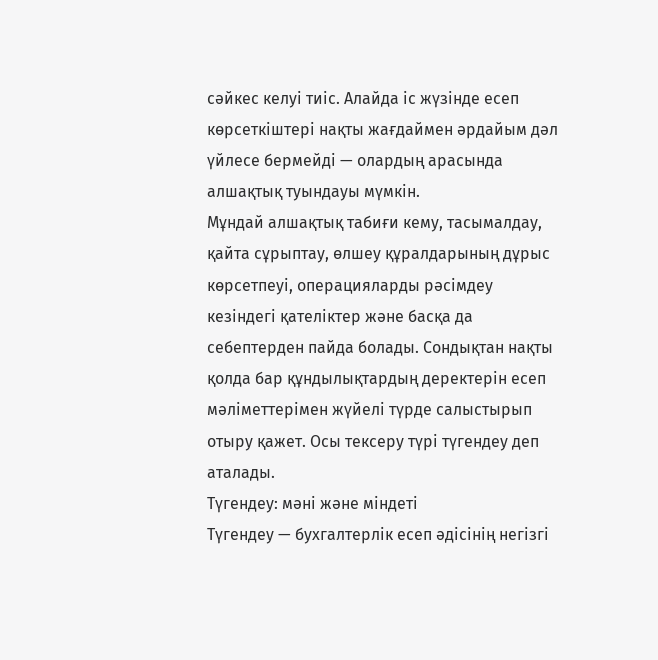сәйкес келуі тиіс. Алайда іс жүзінде есеп көрсеткіштері нақты жағдаймен әрдайым дәл үйлесе бермейді — олардың арасында алшақтық туындауы мүмкін.
Мұндай алшақтық табиғи кему, тасымалдау, қайта сұрыптау, өлшеу құралдарының дұрыс көрсетпеуі, операцияларды рәсімдеу кезіндегі қателіктер және басқа да себептерден пайда болады. Сондықтан нақты қолда бар құндылықтардың деректерін есеп мәліметтерімен жүйелі түрде салыстырып отыру қажет. Осы тексеру түрі түгендеу деп аталады.
Түгендеу: мәні және міндеті
Түгендеу — бухгалтерлік есеп әдісінің негізгі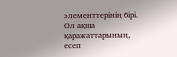элементтерінің бірі. Ол ақша қаражаттарының, есеп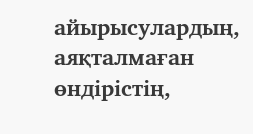айырысулардың, аяқталмаған өндірістің,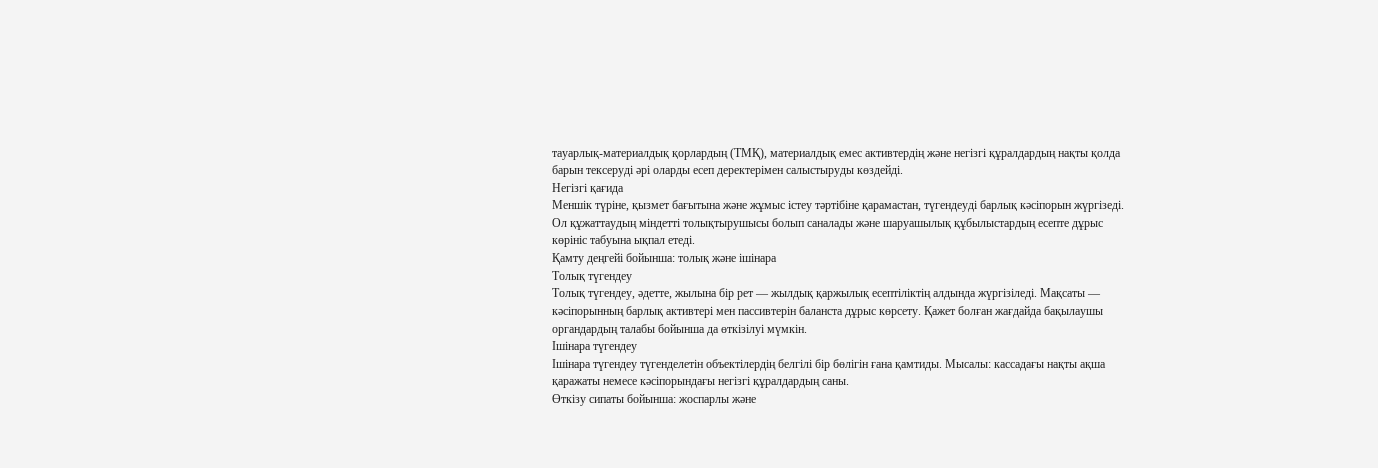тауарлық-материалдық қорлардың (ТМҚ), материалдық емес активтердің және негізгі құралдардың нақты қолда барын тексеруді әрі оларды есеп деректерімен салыстыруды көздейді.
Негізгі қағида
Меншік түріне, қызмет бағытына және жұмыс істеу тәртібіне қарамастан, түгендеуді барлық кәсіпорын жүргізеді. Ол құжаттаудың міндетті толықтырушысы болып саналады және шаруашылық құбылыстардың есепте дұрыс көрініс табуына ықпал етеді.
Қамту деңгейі бойынша: толық және ішінара
Толық түгендеу
Толық түгендеу, әдетте, жылына бір рет — жылдық қаржылық есептіліктің алдында жүргізіледі. Мақсаты — кәсіпорынның барлық активтері мен пассивтерін баланста дұрыс көрсету. Қажет болған жағдайда бақылаушы органдардың талабы бойынша да өткізілуі мүмкін.
Ішінара түгендеу
Ішінара түгендеу түгенделетін объектілердің белгілі бір бөлігін ғана қамтиды. Мысалы: кассадағы нақты ақша қаражаты немесе кәсіпорындағы негізгі құралдардың саны.
Өткізу сипаты бойынша: жоспарлы және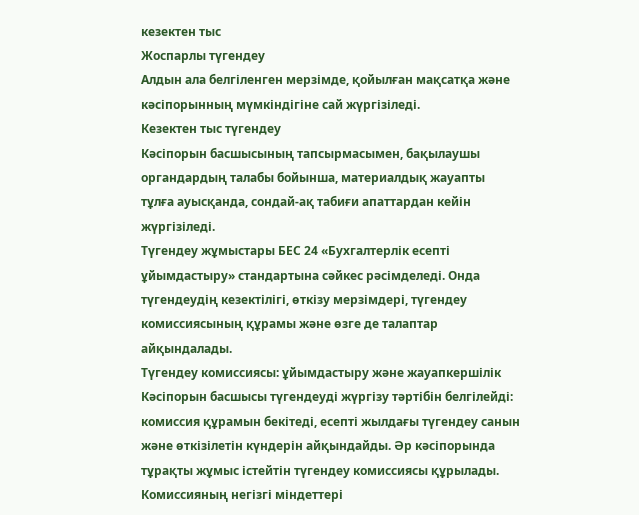кезектен тыс
Жоспарлы түгендеу
Алдын ала белгіленген мерзімде, қойылған мақсатқа және кәсіпорынның мүмкіндігіне сай жүргізіледі.
Кезектен тыс түгендеу
Кәсіпорын басшысының тапсырмасымен, бақылаушы органдардың талабы бойынша, материалдық жауапты тұлға ауысқанда, сондай-ақ табиғи апаттардан кейін жүргізіледі.
Түгендеу жұмыстары БЕС 24 «Бухгалтерлік есепті ұйымдастыру» стандартына сәйкес рәсімделеді. Онда түгендеудің кезектілігі, өткізу мерзімдері, түгендеу комиссиясының құрамы және өзге де талаптар айқындалады.
Түгендеу комиссиясы: ұйымдастыру және жауапкершілік
Кәсіпорын басшысы түгендеуді жүргізу тәртібін белгілейді: комиссия құрамын бекітеді, есепті жылдағы түгендеу санын және өткізілетін күндерін айқындайды. Әр кәсіпорында тұрақты жұмыс істейтін түгендеу комиссиясы құрылады.
Комиссияның негізгі міндеттері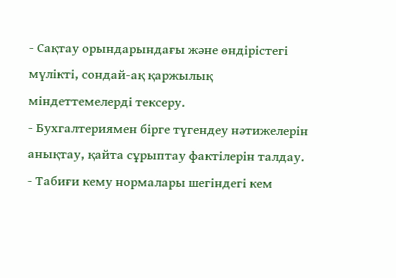- Сақтау орындарындағы және өндірістегі мүлікті, сондай-ақ қаржылық міндеттемелерді тексеру.
- Бухгалтериямен бірге түгендеу нәтижелерін анықтау, қайта сұрыптау фактілерін талдау.
- Табиғи кему нормалары шегіндегі кем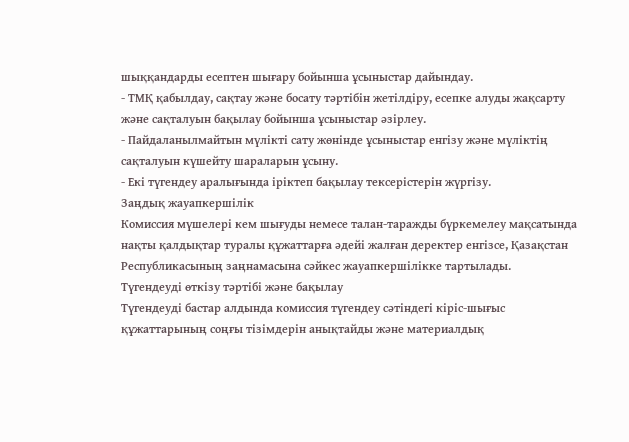шыққандарды есептен шығару бойынша ұсыныстар дайындау.
- ТМҚ қабылдау, сақтау және босату тәртібін жетілдіру, есепке алуды жақсарту және сақталуын бақылау бойынша ұсыныстар әзірлеу.
- Пайдаланылмайтын мүлікті сату жөнінде ұсыныстар енгізу және мүліктің сақталуын күшейту шараларын ұсыну.
- Екі түгендеу аралығында іріктеп бақылау тексерістерін жүргізу.
Заңдық жауапкершілік
Комиссия мүшелері кем шығуды немесе талан-таражды бүркемелеу мақсатында нақты қалдықтар туралы құжаттарға әдейі жалған деректер енгізсе, Қазақстан Республикасының заңнамасына сәйкес жауапкершілікке тартылады.
Түгендеуді өткізу тәртібі және бақылау
Түгендеуді бастар алдында комиссия түгендеу сәтіндегі кіріс-шығыс құжаттарының соңғы тізімдерін анықтайды және материалдық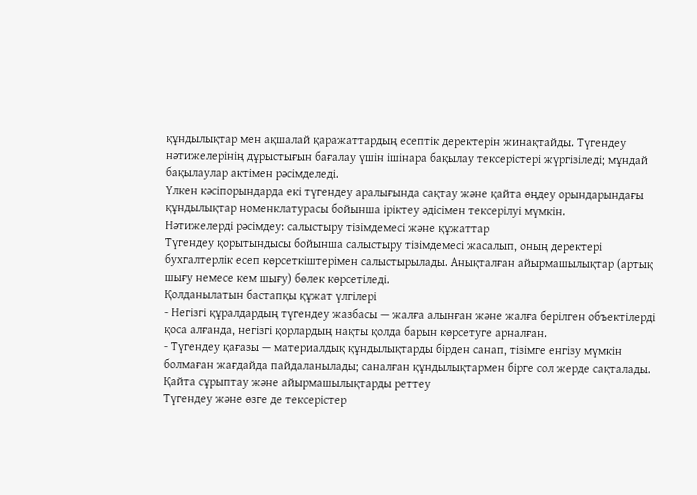құндылықтар мен ақшалай қаражаттардың есептік деректерін жинақтайды. Түгендеу нәтижелерінің дұрыстығын бағалау үшін ішінара бақылау тексерістері жүргізіледі; мұндай бақылаулар актімен рәсімделеді.
Үлкен кәсіпорындарда екі түгендеу аралығында сақтау және қайта өңдеу орындарындағы құндылықтар номенклатурасы бойынша іріктеу әдісімен тексерілуі мүмкін.
Нәтижелерді рәсімдеу: салыстыру тізімдемесі және құжаттар
Түгендеу қорытындысы бойынша салыстыру тізімдемесі жасалып, оның деректері бухгалтерлік есеп көрсеткіштерімен салыстырылады. Анықталған айырмашылықтар (артық шығу немесе кем шығу) бөлек көрсетіледі.
Қолданылатын бастапқы құжат үлгілері
- Негізгі құралдардың түгендеу жазбасы — жалға алынған және жалға берілген объектілерді қоса алғанда, негізгі қорлардың нақты қолда барын көрсетуге арналған.
- Түгендеу қағазы — материалдық құндылықтарды бірден санап, тізімге енгізу мүмкін болмаған жағдайда пайдаланылады; саналған құндылықтармен бірге сол жерде сақталады.
Қайта сұрыптау және айырмашылықтарды реттеу
Түгендеу және өзге де тексерістер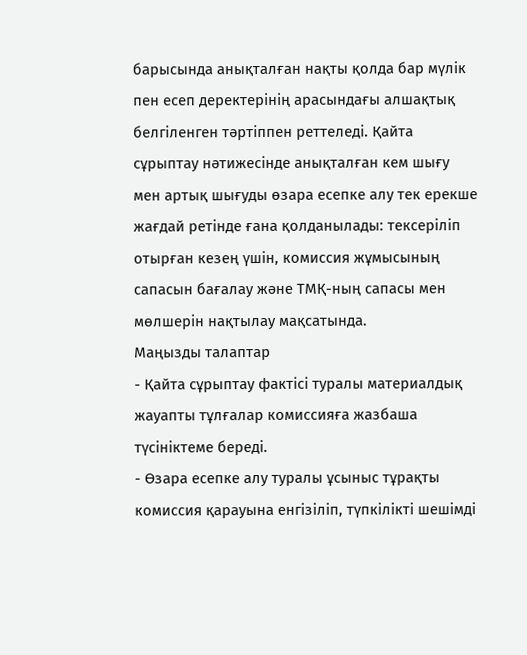барысында анықталған нақты қолда бар мүлік пен есеп деректерінің арасындағы алшақтық белгіленген тәртіппен реттеледі. Қайта сұрыптау нәтижесінде анықталған кем шығу мен артық шығуды өзара есепке алу тек ерекше жағдай ретінде ғана қолданылады: тексеріліп отырған кезең үшін, комиссия жұмысының сапасын бағалау және ТМҚ-ның сапасы мен мөлшерін нақтылау мақсатында.
Маңызды талаптар
- Қайта сұрыптау фактісі туралы материалдық жауапты тұлғалар комиссияға жазбаша түсініктеме береді.
- Өзара есепке алу туралы ұсыныс тұрақты комиссия қарауына енгізіліп, түпкілікті шешімді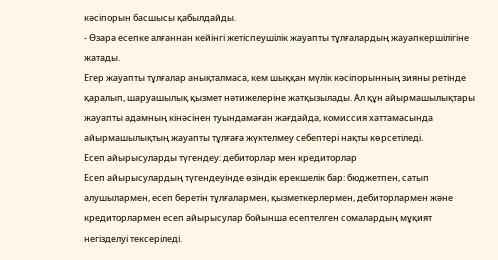кәсіпорын басшысы қабылдайды.
- Өзара есепке алғаннан кейінгі жетіспеушілік жауапты тұлғалардың жауапкершілігіне жатады.
Егер жауапты тұлғалар анықталмаса, кем шыққан мүлік кәсіпорынның зияны ретінде қаралып, шаруашылық қызмет нәтижелеріне жатқызылады. Ал құн айырмашылықтары жауапты адамның кінәсінен туындамаған жағдайда, комиссия хаттамасында айырмашылықтың жауапты тұлғаға жүктелмеу себептері нақты көрсетіледі.
Есеп айырысуларды түгендеу: дебиторлар мен кредиторлар
Есеп айырысулардың түгендеуінде өзіндік ерекшелік бар: бюджетпен, сатып алушылармен, есеп беретін тұлғалармен, қызметкерлермен, дебиторлармен және кредиторлармен есеп айырысулар бойынша есептелген сомалардың мұқият негізделуі тексеріледі.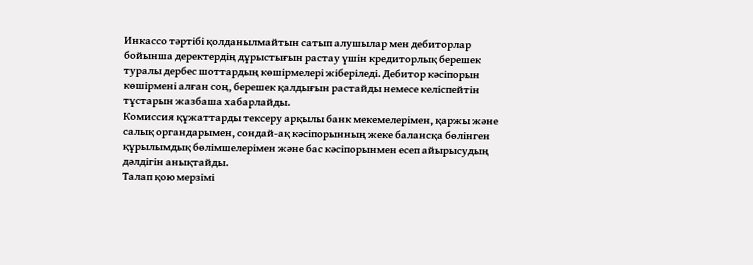Инкассо тәртібі қолданылмайтын сатып алушылар мен дебиторлар бойынша деректердің дұрыстығын растау үшін кредиторлық берешек туралы дербес шоттардың көшірмелері жіберіледі. Дебитор кәсіпорын көшірмені алған соң, берешек қалдығын растайды немесе келіспейтін тұстарын жазбаша хабарлайды.
Комиссия құжаттарды тексеру арқылы банк мекемелерімен, қаржы және салық органдарымен, сондай-ақ кәсіпорынның жеке балансқа бөлінген құрылымдық бөлімшелерімен және бас кәсіпорынмен есеп айырысудың дәлдігін анықтайды.
Талап қою мерзімі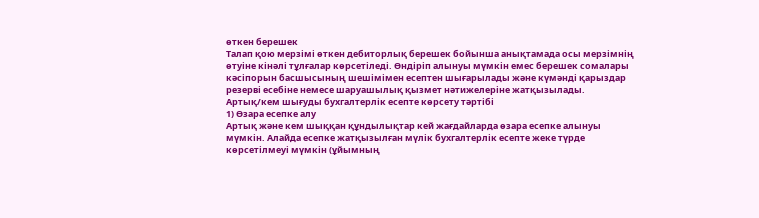өткен берешек
Талап қою мерзімі өткен дебиторлық берешек бойынша анықтамада осы мерзімнің өтуіне кінәлі тұлғалар көрсетіледі. Өндіріп алынуы мүмкін емес берешек сомалары кәсіпорын басшысының шешімімен есептен шығарылады және күмәнді қарыздар резерві есебіне немесе шаруашылық қызмет нәтижелеріне жатқызылады.
Артық/кем шығуды бухгалтерлік есепте көрсету тәртібі
1) Өзара есепке алу
Артық және кем шыққан құндылықтар кей жағдайларда өзара есепке алынуы мүмкін. Алайда есепке жатқызылған мүлік бухгалтерлік есепте жеке түрде көрсетілмеуі мүмкін (ұйымның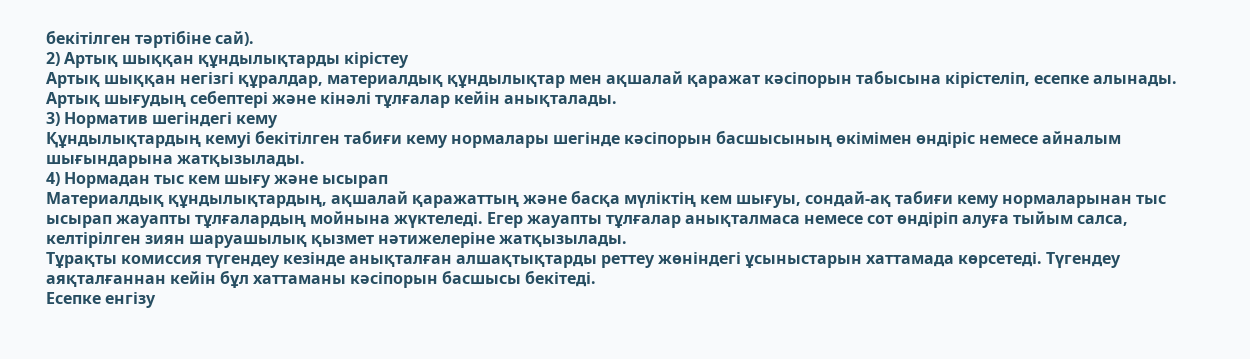бекітілген тәртібіне сай).
2) Артық шыққан құндылықтарды кірістеу
Артық шыққан негізгі құралдар, материалдық құндылықтар мен ақшалай қаражат кәсіпорын табысына кірістеліп, есепке алынады. Артық шығудың себептері және кінәлі тұлғалар кейін анықталады.
3) Норматив шегіндегі кему
Құндылықтардың кемуі бекітілген табиғи кему нормалары шегінде кәсіпорын басшысының өкімімен өндіріс немесе айналым шығындарына жатқызылады.
4) Нормадан тыс кем шығу және ысырап
Материалдық құндылықтардың, ақшалай қаражаттың және басқа мүліктің кем шығуы, сондай-ақ табиғи кему нормаларынан тыс ысырап жауапты тұлғалардың мойнына жүктеледі. Егер жауапты тұлғалар анықталмаса немесе сот өндіріп алуға тыйым салса, келтірілген зиян шаруашылық қызмет нәтижелеріне жатқызылады.
Тұрақты комиссия түгендеу кезінде анықталған алшақтықтарды реттеу жөніндегі ұсыныстарын хаттамада көрсетеді. Түгендеу аяқталғаннан кейін бұл хаттаманы кәсіпорын басшысы бекітеді.
Есепке енгізу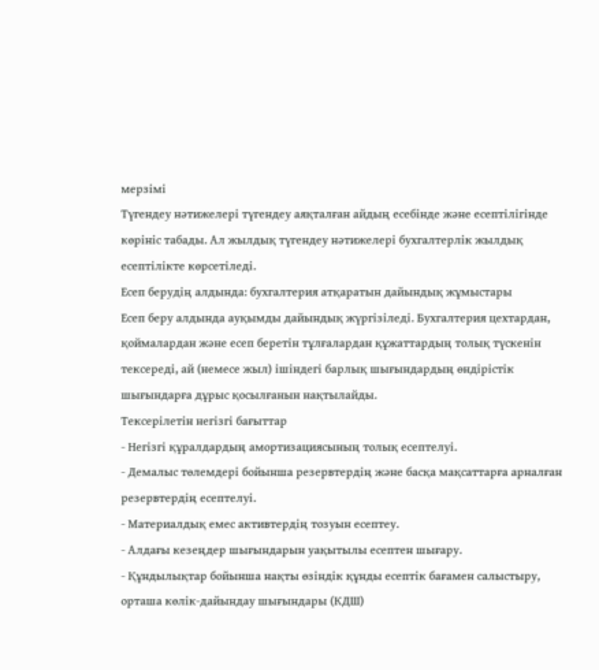мерзімі
Түгендеу нәтижелері түгендеу аяқталған айдың есебінде және есептілігінде көрініс табады. Ал жылдық түгендеу нәтижелері бухгалтерлік жылдық есептілікте көрсетіледі.
Есеп берудің алдында: бухгалтерия атқаратын дайындық жұмыстары
Есеп беру алдында ауқымды дайындық жүргізіледі. Бухгалтерия цехтардан, қоймалардан және есеп беретін тұлғалардан құжаттардың толық түскенін тексереді, ай (немесе жыл) ішіндегі барлық шығындардың өндірістік шығындарға дұрыс қосылғанын нақтылайды.
Тексерілетін негізгі бағыттар
- Негізгі құралдардың амортизациясының толық есептелуі.
- Демалыс төлемдері бойынша резервтердің және басқа мақсаттарға арналған резервтердің есептелуі.
- Материалдық емес активтердің тозуын есептеу.
- Алдағы кезеңдер шығындарын уақытылы есептен шығару.
- Құндылықтар бойынша нақты өзіндік құнды есептік бағамен салыстыру, орташа көлік-дайындау шығындары (КДШ)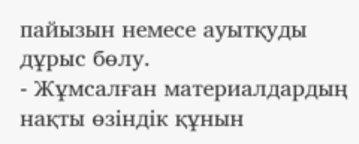пайызын немесе ауытқуды дұрыс бөлу.
- Жұмсалған материалдардың нақты өзіндік құнын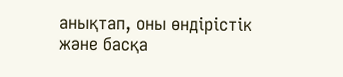анықтап, оны өндірістік және басқа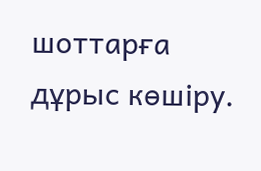шоттарға дұрыс көшіру.